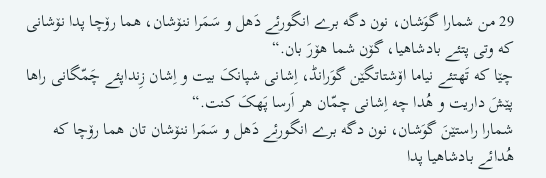29 من شمارا گوَشان، نون دگه برے انگورئے دَهل و سَمَرا ننۆشان، هما رۆچا پدا نۆشانی که وتی پتئے بادشاهیا، گۆن شما هۆرَ بان.“
چێا که تَهتئے نیاما اۆشتاتگێن گوَرانڈ، اِشانی شپانکَ بیت و اِشان زِنداپئے چَمّگانی راها پێشَ داریت و هُدا چه اِشانی چمّان هر اَرسا پَهکَ کنت.“
شمارا راستێنَ گوَشان، نون دگه برے انگورئے دَهل و سَمَرا ننۆشان تان هما رۆچا که هُدائے بادشاهیا پدا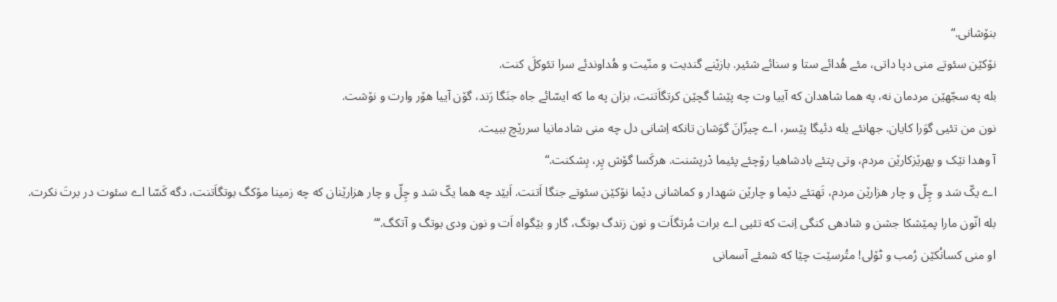بنۆشانی.“
نۆکێن سئوتے منی دپا داتی، مئے هُدائے ستا و سنائے شئیر. بازێنے گندیت و منّیت و هُداوندئے سرا تئوکلَ کنت.
بله په سجّهێن مردمان نه، په هما شاهدان که آییا وت چه پێشا گچێن کرتگاَتنت، بزان په ما که ایسّائے جاه جنَگا رَند، گۆن آییا هۆر وارت و نۆشت.
نون من تئیی گوَرا کایان. جهانئے یله دئیگا پێسر، اے چیزّانَ گوَشان تانکه اِشانی دل چه منی شادمانیا سررێچ ببیت.
آ وهدا نێک و پهرێزکارێن مردم، وتی پتئے بادشاهیا رۆچئے پئیما دْرپشنت. هرکَسا گۆش پِر، بِشکنت.“
اے یکّ سَد و چِلّ و چار هزارێن مردم، تَهتئے دێما و چارێن سَهدار و کماشانی دێما نۆکێن سئوتے جنگا اَتنت. اَبێد چه هما یکّ سَد و چِلّ و چار هزارێنان که چه زمینا مۆکگ بوتگاَتنت، دگه کَسّا اے سئوت در برتَ نکرت.
بله انّون مارا پمێشکا جشن و شادهی کنگی اِنت که تئیی اے برات مُرتگاَت و نون زندگ بوتگ، گار و بێگواه اَت و نون ودی بوتگ و آتکگ.‘“
او منی کسانُکێن رُمب و ٹۆلی! متُرسێت چێا که شمئے آسمانی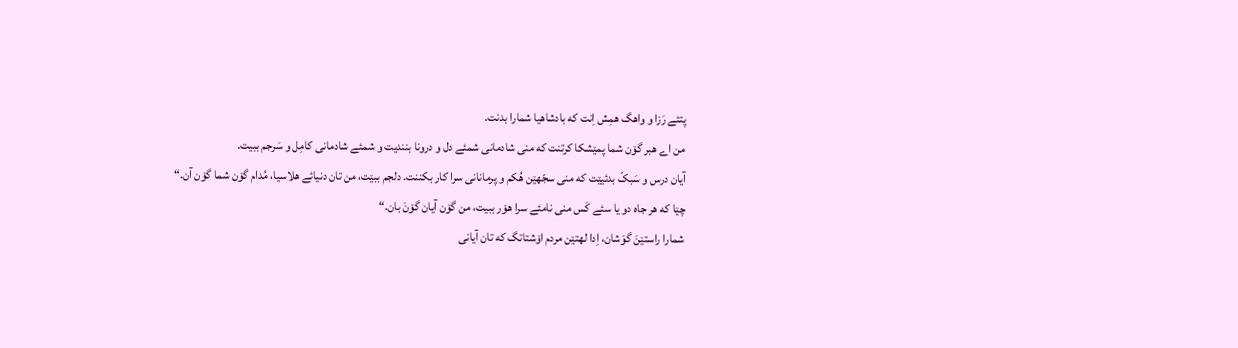پتئے رَزا و واهگ همِش اِنت که بادشاهیا شمارا بدنت.
من اے هبر گۆن شما پمێشکا کرتنت که منی شادمانی شمئے دل و درونا بنندیت و شمئے شادمانی کامِل و سَرجم ببیت.
آیان درس و سَبکّ بدئیێت که منی سجّهێن هُکم و پرمانانی سرا کار بکننت. دلجم ببێت، من تان دنیائے هلاسیا، مُدام گۆن شما گۆن آن.“
چێا که هر جاه دو یا سئے کَس منی نامئے سرا هۆر ببیت، من گۆن آیان گۆنَ بان.“
شمارا راستێنَ گوَشان، اِدا لهتێن مردم اۆشتاتگ که تان آیانی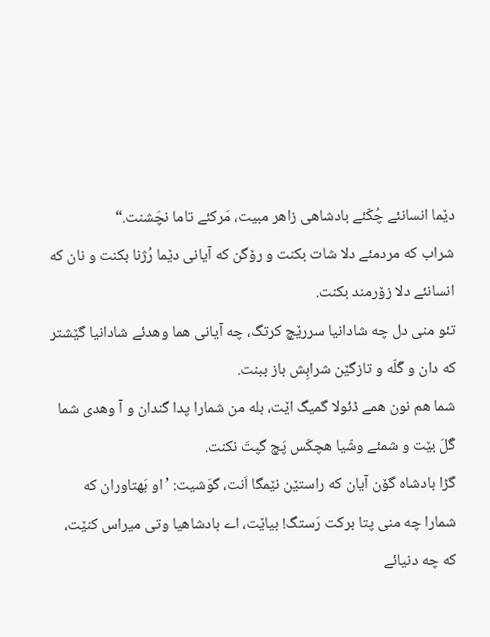دێما انسانئے چُکّئے بادشاهی زاهر مبیت، مَرکئے تاما نچَشنت.“
شراب که مردمئے دلا شات بکنت و رۆگن که آیانی دێما رُژنا بکنت و نان که انسانئے دلا زۆرمند بکنت.
تئو منی دل چه شادانیا سررێچ کرتگ، چه آیانی هما وهدئے شادانیا گێشتر که دان و گَلّه و تازگێن شرابِش باز ببنت.
شما هم نون همے ڈئولا گمیگ اێت، بله من شمارا پدا گندان و آ وهدی شما گَلَ بێت و شمئے وشّیا هچکَس پَچ گپتَ نکنت.
گڑا بادشاه گۆن آیان که راستێن نێمگا اَنت، گوَشیت: ’او بَهتاوران که شمارا چه منی پتا برکت رَستگ! بیاێت، اے بادشاهیا وتی میراس کنێت، که چه دنیائے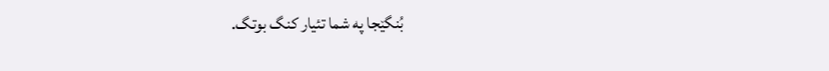بُنگێجا په شما تئیار کنگ بوتگ.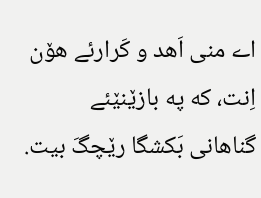اے منی اَهد و کَرارئے هۆن اِنت، که په بازێنێئے گناهانی بَکشگا رێچگَ بیت.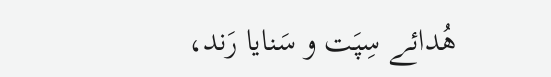هُدائے سِپَت و سَنایا رَند،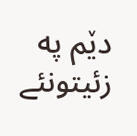دێم په زئیتونئے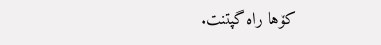کۆها راه گپتنت.